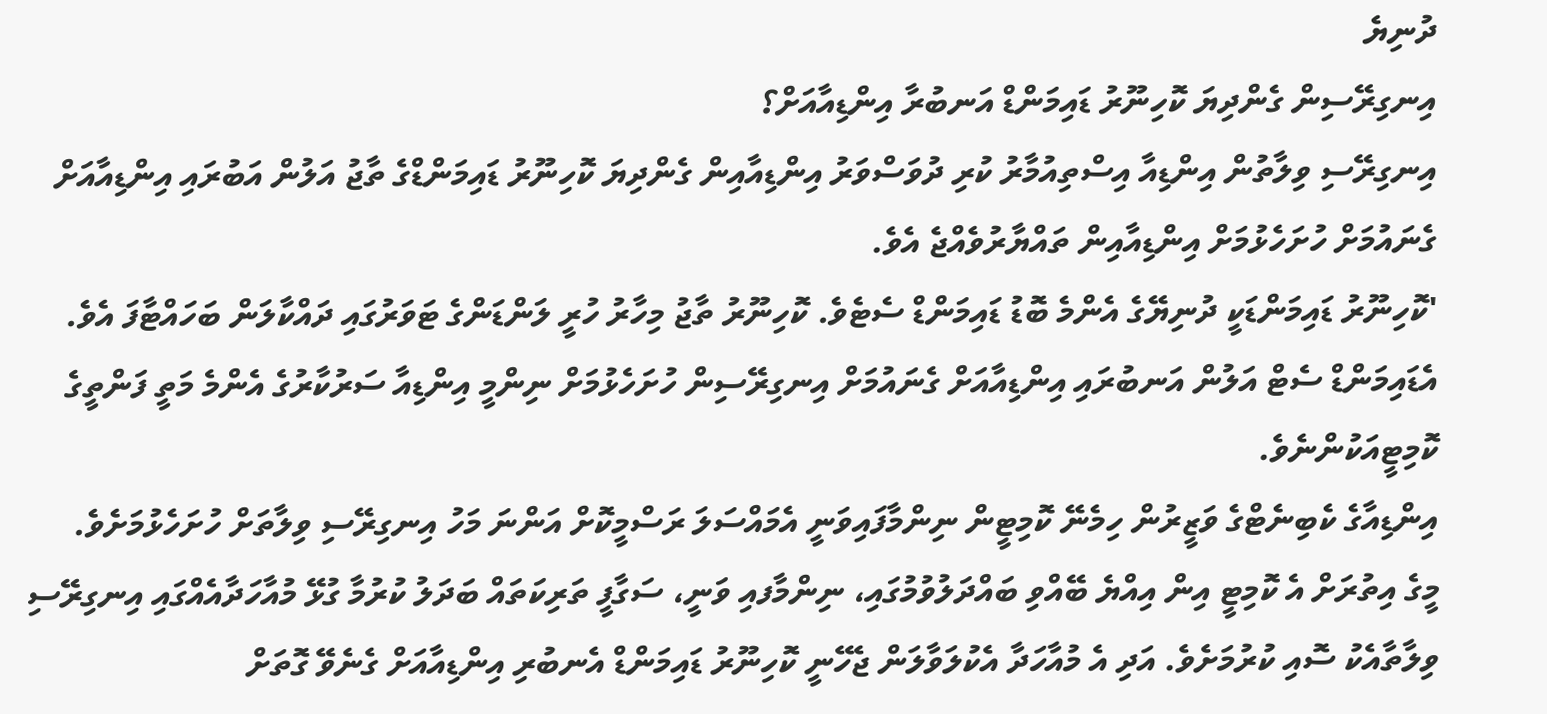ދުނިޔެ
އިނގިރޭސިން ގެންދިޔަ ކޮހިނޫރު ޑައިމަންޑް އަނބުރާ އިންޑިއާއަށް؟
އިނގިރޭސި ވިލާތުން އިންޑިއާ އިސްތިއުމާރު ކުރި ދުވަސްވަރު އިންޑިއާއިން ގެންދިޔަ ކޮހިނޫރު ޑައިމަންޑްގެ ތާޖު އަލުން އަބުރައި އިންޑިއާއަށް ގެނައުމަށް ހުށަހެޅުމަށް އިންޑިއާއިން ތައްޔާރުވެއްޖެ އެވެ.
'ކޮހިނޫރު ޑައިމަންޑަކީ ދުނިޔޭގެ އެންމެ ބޮޑު ޑައިމަންޑް ސެޓެވެ. ކޮހިނޫރު ތާޖު މިހާރު ހުރީ ލަންޑަންގެ ޓަވަރުގައި ދައްކާލަން ބަހައްޓާފަ އެވެ.
އެޑައިމަންޑް ސެޓް އަލުން އަނބުރައި އިންޑިއާއަށް ގެނައުމަށް އިނގިރޭސިން ހުށަހެޅުމަށް ނިންމީ އިންޑިއާ ސަރުކާރުގެ އެންމެ މަތީ ފަންތީގެ ކޮމިޓީއަކުންނެވެ.
އިންޑިއާގެ ކެބިނެޓްގެ ވަޒީރުން ހިމެނޭ ކޮމިޓީން ނިންމާފައިވަނީ އެމައްސަލަ ރަސްމީކޮށް އަންނަ މަހު އިނގިރޭސި ވިލާތަށް ހުށަހެޅުމަށެވެ.
މީގެ އިތުރަށް އެ ކޮމިޓީ އިން އިއްޔެ ބޭއްވި ބައްދަލުވުމުގައި، ނިންމާފއި ވަނީ، ސަގާފީ ތަރިކަތައް ބަދަލު ކުރުމާ ގުޅޭ މުއާހަދާއެއްގައި އިނގިރޭސި ވިލާތާއެކު ސޮއި ކުރުމަށެވެ. އަދި އެ މުއާހަދާ އެކުލަވާލަން ޖެހޭނީ ކޮހިނޫރު ޑައިމަންޑް އެނބުރި އިންޑިއާއަށް ގެނެވޭ ގޮތަށް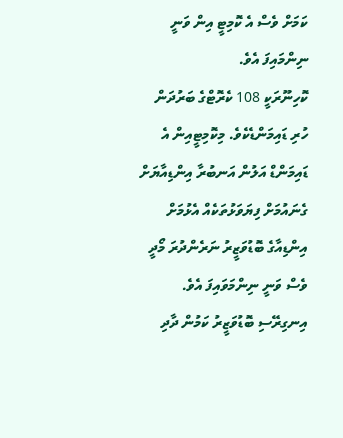ކަމަށް ވެސް އެ ކޮމިޓީ އިން ވަނީ ނިންމައިފަ އެވެ.
ކޮހިނޫރަކީ 108 ކެރޮޓްގެ ބަރުދަން ހުރި ޑައިމަންޑެކެވެ. މިކޮމިޓީއިން އެ ޑައިމަންޑް އަލުން އަނބުރާ އިންޑިއާޔަށް ގެނައުމަށް ފިޔަވަޅުތަކެއް އެޅުމަށް އިންޑިއާގެ ބޮޑުވަޒީރު ނަރެންދުރަ މޯދީ ވެސް ވަނީ ނިންމަވައިފަ އެވެ.
އިނގިރޭސި ބޮޑުވަޒީރު ކަމުން ދާދި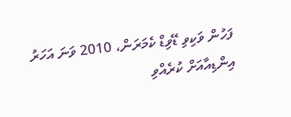ފަހުން ވަކިވި ޑޭވިޑް ކެމަރަން، 2010 ވަނަ އަހަރު އިންޑިއާއަށް ކުރެއްވި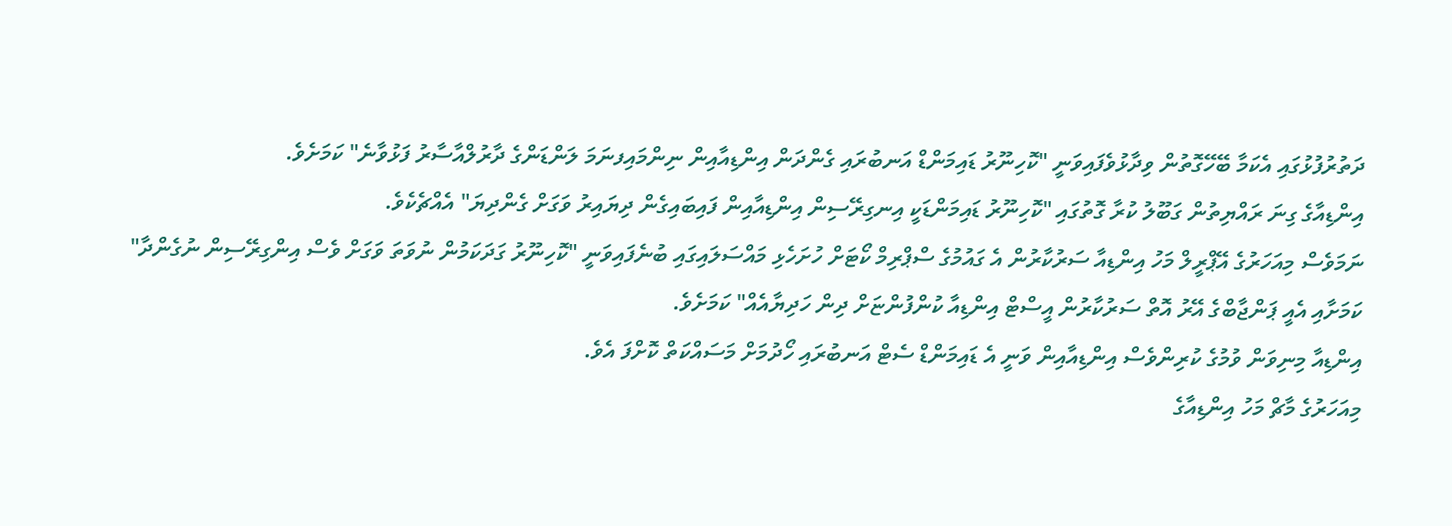ދަތުރުފުޅުގައި އެކަމާ ބޭހޭގޮތުން ވިދާޅުވެފައިވަނީ "ކޮހިނޫރު ޑައިމަންޑް އަނބުރައި ގެންދަން އިންޑިއާއިން ނިންމައިފނަމަ ލަންޑަންގެ ދާރުލްއާސާރު ފަޅުވާނެ" ކަމަށެވެ.
އިންޑިއާގެ ގިނަ ރައްޔިތުން ގަބޫލު ކުރާ ގޮތުގައި "ކޮހިނޫރު ޑައިމަންޑަކީ އިނގިރޭސިން އިންޑިއާއިން ފައިބައިގެން ދިޔައިރު ވަގަށް ގެންދިޔަ" އެއްޗެކެވެ.
ނަމަވެސް މިއަހަރުގެ އޭޕްރީލް މަހު އިންޑިއާ ސަރުކާރުން އެ ގައުމުގެ ސްޕްރިމް ކޯޓަށް ހުށަހެޅި މައްސަލައިގައި ބުނެފައިވަނީ "ކޮހިނޫރު ގަދަކަމުން ނުވަތަ ވަގަށް ވެސް އިންގިރޭސިން ނުގެންދާ" ކަމަށާއި އެއީ ޕަންޖާބްގެ އޭރު އޮތް ސަރުކާރުން އީސްޓް އިންޑިއާ ކުންފުންޏަށް ދިން ހަދިޔާއެއް" ކަމަށެވެ.
އިންޑިއާ މިނިވަން ވުމުގެ ކުރިންވެސް އިންޑިއާއިން ވަނީ އެ ޑައިމަންޑް ސެޓް އަނބުރައި ހޯދުމަށް މަސައްކަތް ކޮށްފަ އެވެ.
މިއަހަރުގެ މާޗް މަހު އިންޑިއާގެ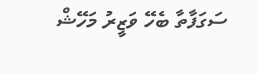ސަގަފާތާ ބެހޭ ވަޒީރު މަހޭޝް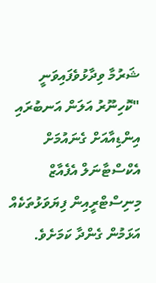ޝަރުމާ ވިދާޅުވެފައިވަނީ "ކޮހިނޫރު އަލަން އަނބުރައި އިންޑިއާއަށް ގެނައުމަށް އެކްސްޓާނަލް އެފެއާޒް މިނިސްޓްރީއިން ފިޔަވަޅުތަކެއް އަޅަމުން ގެންދާ ކަމަށެވެ.